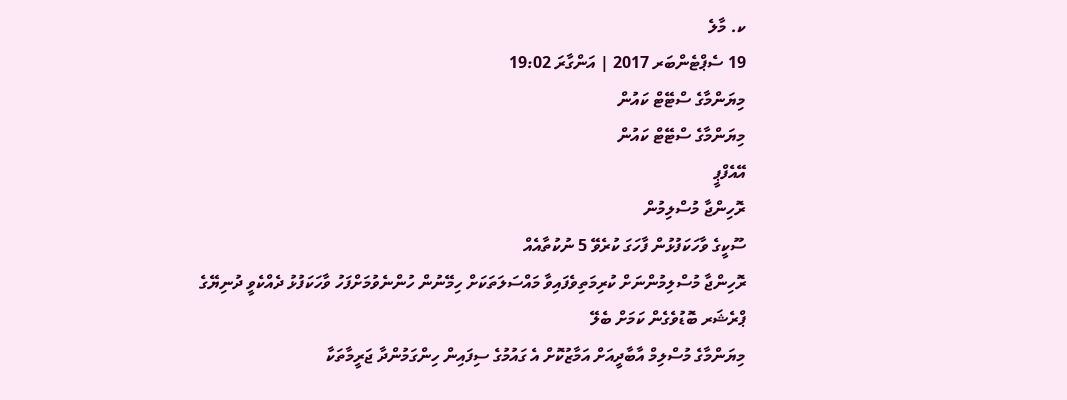ކ. މާލެ
19 ސެޕްޓެންބަރ 2017 | އަންގާރަ 19:02
މިޔަންމާގެ ސްޓޭޓް ކައުން
މިޔަންމާގެ ސްޓޭޓް ކައުން
އޭއެފްޕީ
ރޮހިންޖާ މުސްލިމުން
ސޫކީގެ ވާހަކަފުޅުން ފާހަގަ ކުރެވޭ 5 ނުކުތާއެއް
ރޮހިންޖާ މުސްލިމުންނަށް ކުރިމަތިވެފައިވާ މައްސަލަތަކަށް ހިމޭނުން ހުންނެވުމަށްފަހު ވާހަކަފުޅު ދެއްކެވީ ދުނިޔޭގެ ޕްރެޝަރ ބޮޑުވެގެން ކަމަށް ބެލޭ
މިޔަންމާގެ މުސްލިމް އާބާދީއަށް އަމާޒުކޮށް އެ ގައުމުގެ ސިފައިން ހިންގަމުންދާ ޖަރީމާތަކާ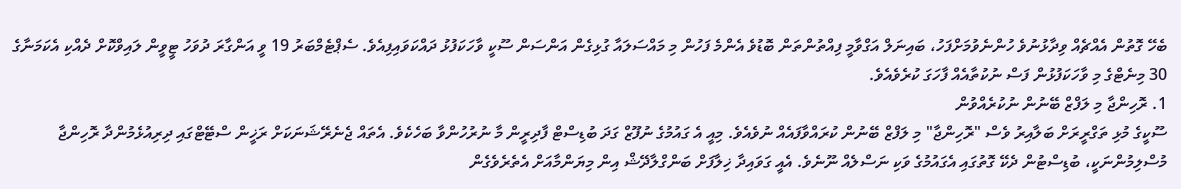ބެހޭ ގޮތުން އެއްޗެއް ވިދާޅުނުވެ ހުންނެވުމަށްފަހު، ބައިނަލް އަގްވާމީ ފިއްތުންތަން ބޮޑުވެ އެންމެ ފަހުން މި މައްސަލައާ ގުޅިގެން އަންސަން ސޫކީ ވާހަކަފުޅު ދައްކަވައިފިއެވެ. ސެޕްޓެމްބަރު 19 ވީ އަންގާރަ ދުވަހު ޓީވީން ލައިވްކޮށް ދެއްކި އެކަމަނާގެ 30 މިނެޓްގެ މި ވާހަކަފުޅުން ފަސް ނުކުތާއެއް ފާހަގަ ކުރެވެއެވެ.
1. ރޮހިންޖާ މި ލަފްޒް ބޭނުން ނުކުރެއްވުން
ސޫކީގެ މުޅި ތަގްރީރަށް ބަލާއިރު ވެސް "ރޮހިންޖާ" މި ލަފްޒް ބޭނުން ކުރައްވާފައެއް ނުވެއެވެ. މިއީ އެ ގައުމުގެ ނުފޫޒް ގަދަ ބުޑިސްޓް ފާދިރީން މާ ނުރުހުންވާ ބަހެކެވެ. އެތައް ޖެނެރޭޝަނަކަށް ރަޚީން ސްޓޭޓްގައި ދިރިއުޅެމުންދާ ރޮހިންޖާ މުސްލިމުންނަކީ، ބުޑިސްޓުން ދެކޭ ގޮތުގައި އެގައުމުގެ ވަކި ނަސްލެއް ނޫނެވެ. އެއީ ގަވައިދާ ޚިލާފަށް ބަންގްލާދޭޝް އިން މިޔަންމާއަށް އެތެރެވެގެން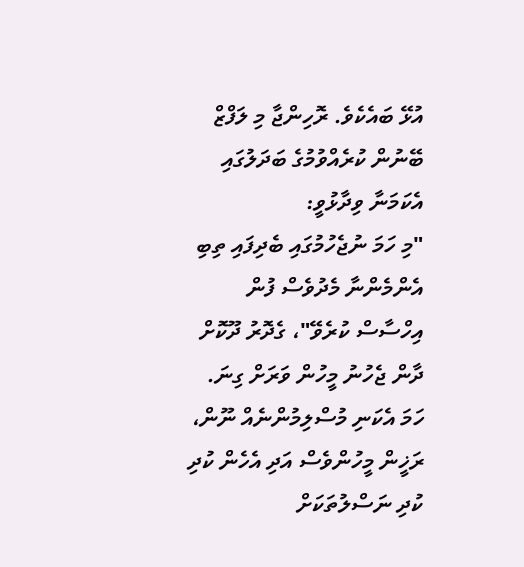އުޅޭ ބައެކެވެ. ރޮހިންޖާ މި ލަފްޒް ބޭނުން ކުރެއްވުމުގެ ބަދަލުގައި އެކަމަނާ ވިދާޅުވީ:
"މި ހަމަ ނުޖެހުމުގައި ބެދިފައި ތިބި އެންމެންނާ މެދުވެސް ފުން އިހްސާސް ކުރެވޭ"، ގެދޮރު ދޫކޮށް ދާން ޖެހުނު މީހުން ވަރަށް ގިނަ. ހަމަ އެކަނި މުސްލިމުންނެއް ނޫން، ރަޚީން މީހުންވެސް އަދި އެހެން ކުދި ކުދި ނަސްލުތަކަށް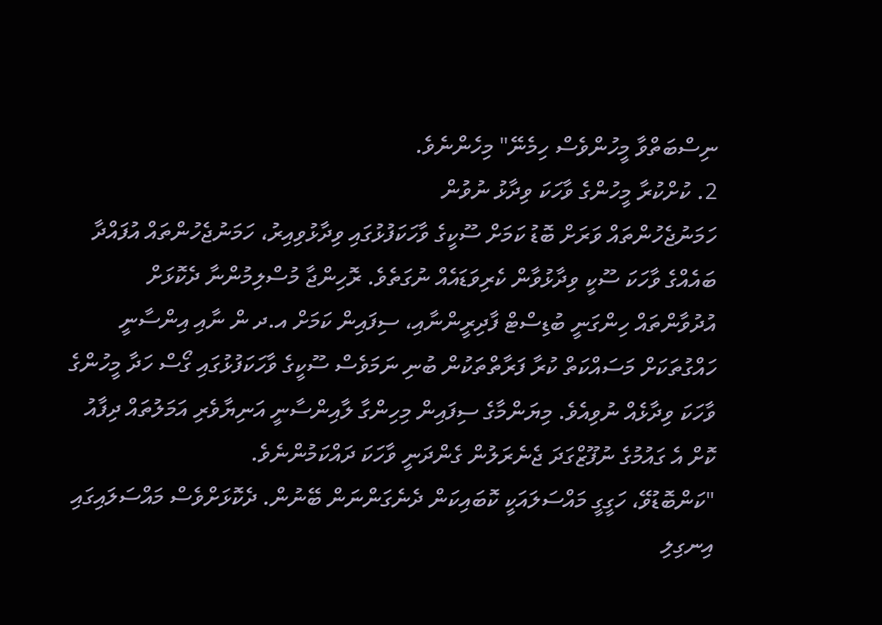ނިސްބަތްވާ މީހުންވެސް ހިމެނޭ" މިހެންނެވެ.
2. ކުށްކުރާ މީހުންގެ ވާހަކަ ވިދާޅު ނުވުން
ހަމަނުޖެހުންތައް ވަރަށް ބޮޑު ކަމަށް ސޫކީގެ ވާހަކަފުޅުގައި ވިދާޅުވިއިރު، ހަމަނުޖެހުންތައް އުފައްދާ ބައެއްގެ ވާހަކަ ސޫކީ ވިދާޅުވާން ކެރިވަޑައެއް ނުގަތެވެ. ރޮހިންޖާ މުސްލިމުންނާ ދެކޮޅަށް އުދުވާންތައް ހިންގަނީ ބުޑިސްޓް ފާދިރީންނާއި، ސިފައިން ކަމަށް އ.ދ ން ނާއި އިންސާނީ ހައްގުތަކަށް މަސައްކަތް ކުރާ ފަރާތްތަކުން ބުނި ނަމަވެސް ސޫކީގެ ވާހަކަފުޅުގައި ގޯސް ހަދާ މީހުންގެ ވާހަކަ ވިދާޅެއް ނުވިއެވެ. މިޔަންމާގެ ސިފައިން މިހިންގާ ލާއިންސާނީ އަނިޔާވެރި އަމަލުތައް ދިފާއު ކޮށް އެ ގައުމުގެ ނުފޫޒްގަދަ ޖެނެރަލުން ގެންދަނީ ވާހަކަ ދައްކަމުންނެވެ.
"ކަންބޮޑުވޭ، ހަގީގީ މައްސަލައަކީ ކޮބައިކަން ދެނެގަންނަން ބޭނުން. ދެކޮޅަށްވެސް މައްސަލައިގައި އިނގިލި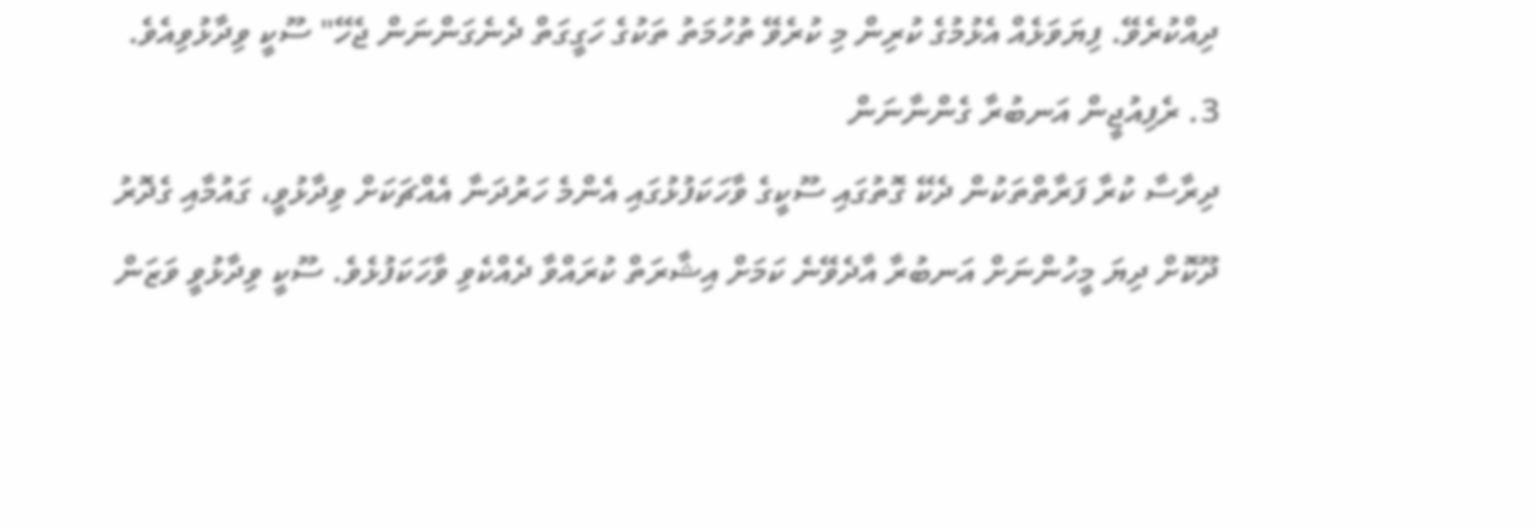ދިއްކުރެވޭ. ފިޔަވަޅެއް އެޅުމުގެ ކުރިން މި ކުރެވޭ ތުހުމަތު ތަކުގެ ހަގީގަތް ދެނެގަންނަން ޖެހޭ" ސޫކީ ވިދާޅުވިއެވެ.
3. ރެފިއުޖީން އަނބުރާ ގެންނާނަން
ދިރާސާ ކުރާ ފަރާތްތަކުން ދެކޭ ގޮތުގައި ސޫކީގެ ވާހަކަފުޅުގައި އެންމެ ހަރުދަނާ އެއްޗަކަށް ވިދާޅުވީ، ގައުމާއި ގެދޮރު ދޫކޮށް ދިޔަ މީހުންނަށް އަނބުރާ އާދެވޭނެ ކަމަށް އިޝާރަތް ކުރައްވާ ދެއްކެވި ވާހަކަފުޅެވެ. ސޫކީ ވިދާޅުވީ ވަޒަން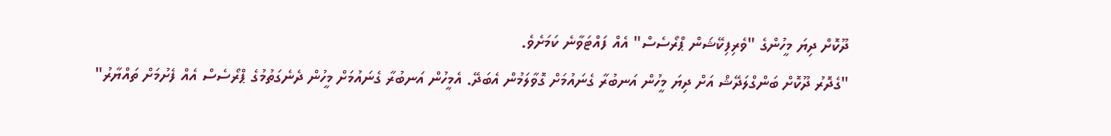ދޫކޮށް ދިޔަ މީހުންގެ "ވެރިފިކޭޝަން ޕްރޯސެސް" އެއް ފައްޓަވާނެ ކަމަށެވެ.
"ގެދޮރު ދޫކޮށް ބަންގްލަދޭޝް އަށް ދިޔަ މީހުން އަނބުރާ ގެނައުމަށް ގޮވާލަމުން އެބަދޭ. އެމީހުން އަނބުރާ ގެނައުމަށް މީހުން ދެނެގަތުމުގެ ޕްރޯސެސް އެއް ފެށުމަށް ތައްޔާރު"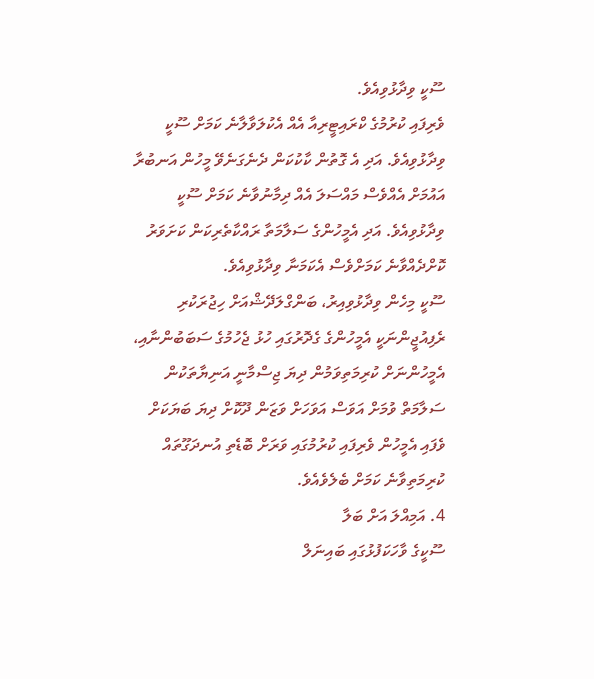ސޫކީ ވިދާޅުވިއެވެ.
ވެރިފައި ކުރުމުގެ ކްރައިޓީރިއާ އެއް އެކުލަވާލާނެ ކަމަށް ސޫކީ ވިދާޅުވިއެވެ. އަދި އެ ގޮތުން ކާކުކަން ދެނެގަނެވޭ މީހުން އަނބުރާ އައުމަށް އެއްވެސް މައްސަލަ އެއް ދިމާނުވާނެ ކަމަށް ސޫކީ ވިދާޅުވިއެވެ. އަދި އެމީހުންގެ ސަލާމަތާ ރައްކާތެރިކަން ކަށަވަރު ކޮށްދެއްވާނެ ކަމަށްވެސް އެކަމަނާ ވިދާޅުވިއެވެ.
ސޫކީ މިހެން ވިދާޅުވިއިރު، ބަންގްލަދޭޝްއަށް ހިޖުރަކުރި ރެފިއުޖީންނަކީ އެމީހުންގެ ގެދޮރުގައި ހުޅު ޖެހުމުގެ ސަބަބުންނާއި، އެމީހުންނަށް ކުރިމަތިވަމުން ދިޔަ ޖިސްމާނީ އަނިޔާތަކުން ސަލާމަތް ވުމަށް އަވަސް އަވަހަށް ވަޒަން ދޫކޮށް ދިޔަ ބަޔަކަށް ވެފައި އެމީހުން ވެރިފައި ކުރުމުގައި ވަރަށް ބޮޑެތި އުނދަގޫތައް ކުރިމަތިވާނެ ކަމަށް ބެލެވެއެވެ.
4. އަމިއްލަ އަށް ބަލާ
ސޫކީގެ ވާހަކަފުޅުގައި ބައިނަލް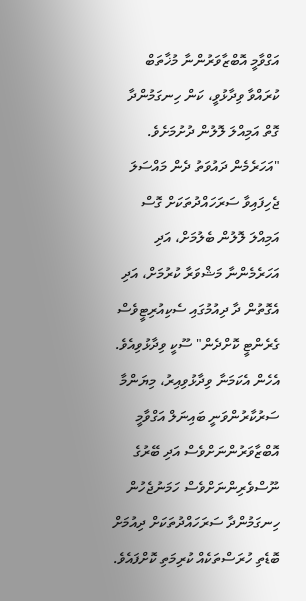އަގްވާމީ އޮބްޒާވަރުންނާ މުޚާތަބް ކުރައްވާ ވިދާޅުވީ، ކަން ހިނގަމުންދާ ގޮތް އަމިއްލަ ލޮލުން ދުށުމަށެވެ.
"އަހަރެމެން ދައުވަތު ދެން މައްސަލަ ޖެހިފައިވާ ސަރަހައްދުތަކަށް ގޮސް އަމިއްލަ ލޮލުން ބެލުމަށް، އަދި އަހަރެމެންނާ މަޝްވަރާ ކުރުމަށް، އަދި އެގޮތުން ދާ ދިއުމުގައި ސެކިއުރިޓީވެސް ގެރެންޓީ ކޮށްދެން" ސޫކީ ވިދާޅުވިއެވެ.
އެހެން އެކަމަނާ ވިދާޅުވިއިރު، މިޔަންމާ ސަރުކާރުންވަނީ ބައިނަލް އަގްވާމީ އޮބްޒާވަރުންނަށްވެސް އަދި ބޭރުގެ ނޫސްވެރިންނަށްވެސް ހަމަނުޖެހުން ހިނގަމުންދާ ސަރަހައްދުތަކަށް ދިއުމަށް ބޮޑެތި ހުރަސްތަކެއް ކުރިމަތި ކޮށްފައެވެ.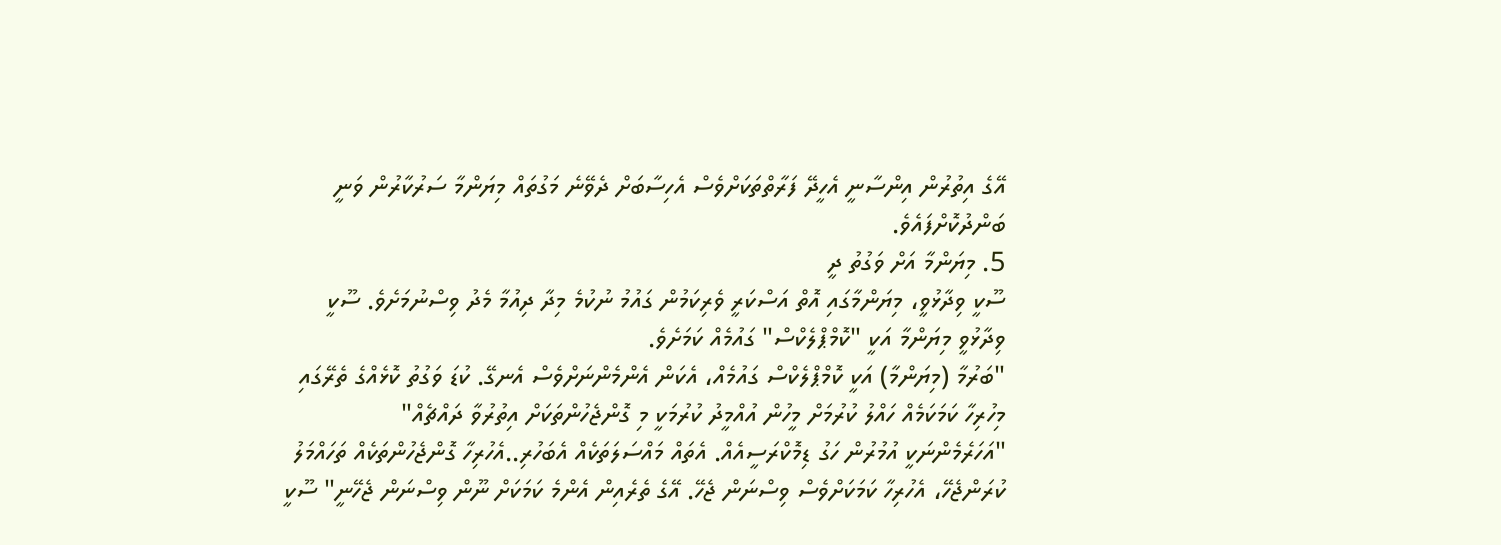އޭގެ އިތުރުން އިންސާނީ އެހީދޭ ފަރާތްތަކަށްވެސް އެހިސާބަށް ދެވޭނެ މަގުތައް މިޔަންމާ ސަރުކާރުން ވަނީ ބަންދުކޮށްފައެވެ.
5. މިޔަންމާ އަށް ވަގުތު ދީ
ސޫކީ ވިދާޅުވީ، މިޔަންމާގައި އޮތް އަސްކަރީ ވެރިކަމުން ގައުމު ނުކުމެ މިދާ ދިއުމާ މެދު ވިސްނުމަށެވެ. ސޫކީ ވިދާޅުވީ މިޔަންމާ އަކީ "ކޮމްޕްލެކްސް" ގައުމެއް ކަމަށެވެ.
"ބަރުމާ (މިޔަންމާ) އަކީ ކޮމްޕްލެކްސް ގައުމެއް، އެކަން އެންމެންނަށްވެސް އެނގޭ. ކުޑަ ވަގުތު ކޮޅެއްގެ ތެރޭގައި މިހުރިހާ ކަމަކަމެއް ހައްލު ކުރުމަށް މީހުން އުއްމީދު ކުރުމަކީ މި ގޮންޖެހުންތަކަށް އިތުރުވާ ދައްޗެއް"
"އަހަރެމެންނަކީ އުމުރުން ހަގު ޑިމޮކްރަސީއެއް. އެތައް މައްސަލަތަކެއް އެބަހުރި..އެހުރިހާ ގޮންޖެހުންތަކެއް ތަހައްމަލު ކުރަންޖެހޭ، އެހުރިހާ ކަމަކަށްވެސް ވިސްނަން ޖެހޭ. އޭގެ ތެރެއިން އެންމެ ކަމަކަށް ނޫން ވިސްނަން ޖެހޭނީ" ސޫކީ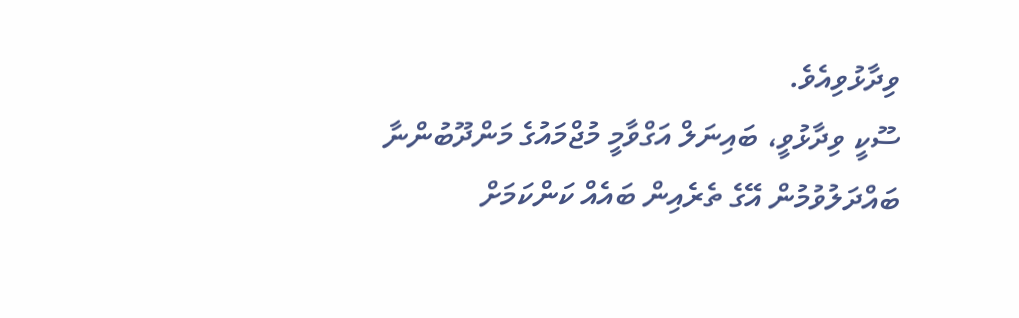ވިދާޅުވިއެވެ.
ސޫކީ ވިދާޅުވީ، ބައިނަލް އަގްވާމީ މުޖްމައުގެ މަންދޫބުންނާ ބައްދަލުވުމުން އޭގެ ތެރެއިން ބައެއް ކަންކަމަށް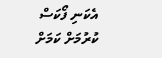އެކަނި ފޯކަސް ކުރުމަށް ކަމަށް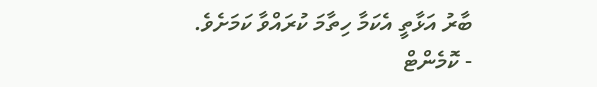ބާރު އަޅާތީ އެކަމާ ހިތާމަ ކުރައްވާ ކަމަށެވެ.
- ކޮމެންޓް